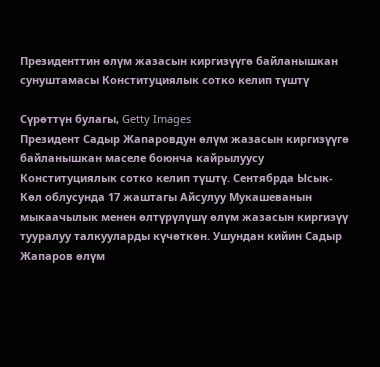Президенттин өлүм жазасын киргизүүгө байланышкан сунуштамасы Конституциялык сотко келип түштү

Сүрөттүн булагы, Getty Images
Президент Садыр Жапаровдун өлүм жазасын киргизүүгө байланышкан маселе боюнча кайрылуусу Конституциялык сотко келип түштү. Сентябрда Ысык-Көл облусунда 17 жаштагы Айсулуу Мукашеванын мыкаачылык менен өлтүрүлүшү өлүм жазасын киргизүү тууралуу талкууларды күчөткөн. Ушундан кийин Садыр Жапаров өлүм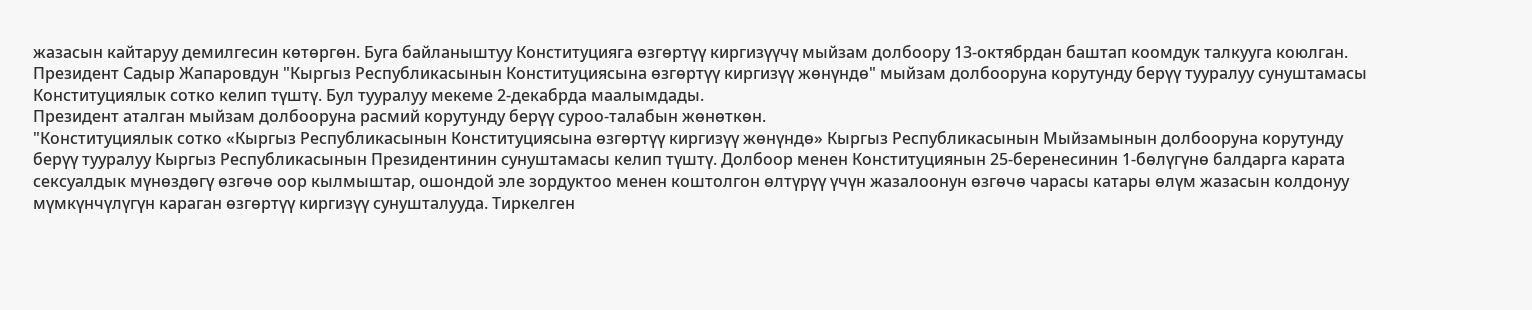жазасын кайтаруу демилгесин көтөргөн. Буга байланыштуу Конституцияга өзгөртүү киргизүүчү мыйзам долбоору 13-октябрдан баштап коомдук талкууга коюлган.
Президент Садыр Жапаровдун "Кыргыз Республикасынын Конституциясына өзгөртүү киргизүү жөнүндө" мыйзам долбооруна корутунду берүү тууралуу сунуштамасы Конституциялык сотко келип түштү. Бул тууралуу мекеме 2-декабрда маалымдады.
Президент аталган мыйзам долбооруна расмий корутунду берүү суроо-талабын жөнөткөн.
"Конституциялык сотко «Кыргыз Республикасынын Конституциясына өзгөртүү киргизүү жөнүндө» Кыргыз Республикасынын Мыйзамынын долбооруна корутунду берүү тууралуу Кыргыз Республикасынын Президентинин сунуштамасы келип түштү. Долбоор менен Конституциянын 25-беренесинин 1-бөлүгүнө балдарга карата сексуалдык мүнөздөгү өзгөчө оор кылмыштар, ошондой эле зордуктоо менен коштолгон өлтүрүү үчүн жазалоонун өзгөчө чарасы катары өлүм жазасын колдонуу мүмкүнчүлүгүн караган өзгөртүү киргизүү сунушталууда. Тиркелген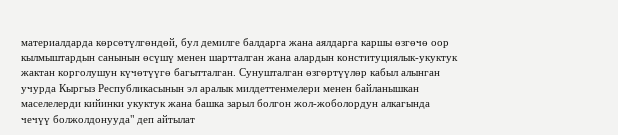материалдарда көрсөтүлгөндөй, бул демилге балдарга жана аялдарга каршы өзгөчө оор кылмыштардын санынын өсүшү менен шартталган жана алардын конституциялык-укуктук жактан корголушун күчөтүүгө багытталган. Сунушталган өзгөртүүлөр кабыл алынган учурда Кыргыз Республикасынын эл аралык милдеттенмелери менен байланышкан маселелерди кийинки укуктук жана башка зарыл болгон жол-жоболордун алкагында чечүү болжолдонууда" деп айтылат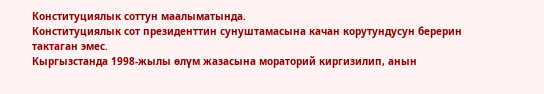Конституциялык соттун маалыматында.
Конституциялык сот президенттин сунуштамасына качан корутундусун берерин тактаган эмес.
Кыргызстанда 1998-жылы өлүм жазасына мораторий киргизилип, анын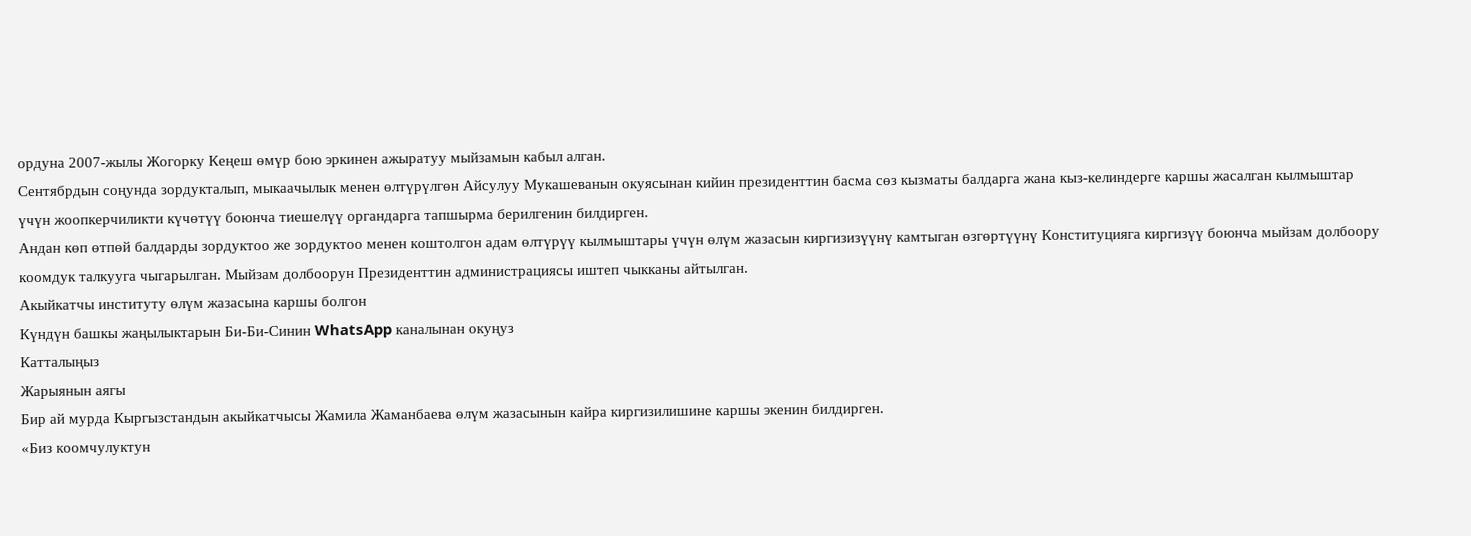ордуна 2007-жылы Жогорку Кеңеш өмүр бою эркинен ажыратуу мыйзамын кабыл алган.
Сентябрдын соңунда зордукталып, мыкаачылык менен өлтүрүлгөн Айсулуу Мукашеванын окуясынан кийин президенттин басма сөз кызматы балдарга жана кыз-келиндерге каршы жасалган кылмыштар үчүн жоопкерчиликти күчөтүү боюнча тиешелүү органдарга тапшырма берилгенин билдирген.
Андан көп өтпөй балдарды зордуктоо же зордуктоо менен коштолгон адам өлтүрүү кылмыштары үчүн өлүм жазасын киргизизүүнү камтыган өзгөртүүнү Конституцияга киргизүү боюнча мыйзам долбоору коомдук талкууга чыгарылган. Мыйзам долбоорун Президенттин администрациясы иштеп чыкканы айтылган.
Акыйкатчы институту өлүм жазасына каршы болгон
Күндүн башкы жаңылыктарын Би-Би-Синин WhatsApp каналынан окуңуз
Катталыңыз
Жарыянын аягы
Бир ай мурда Кыргызстандын акыйкатчысы Жамила Жаманбаева өлүм жазасынын кайра киргизилишине каршы экенин билдирген.
«Биз коомчулуктун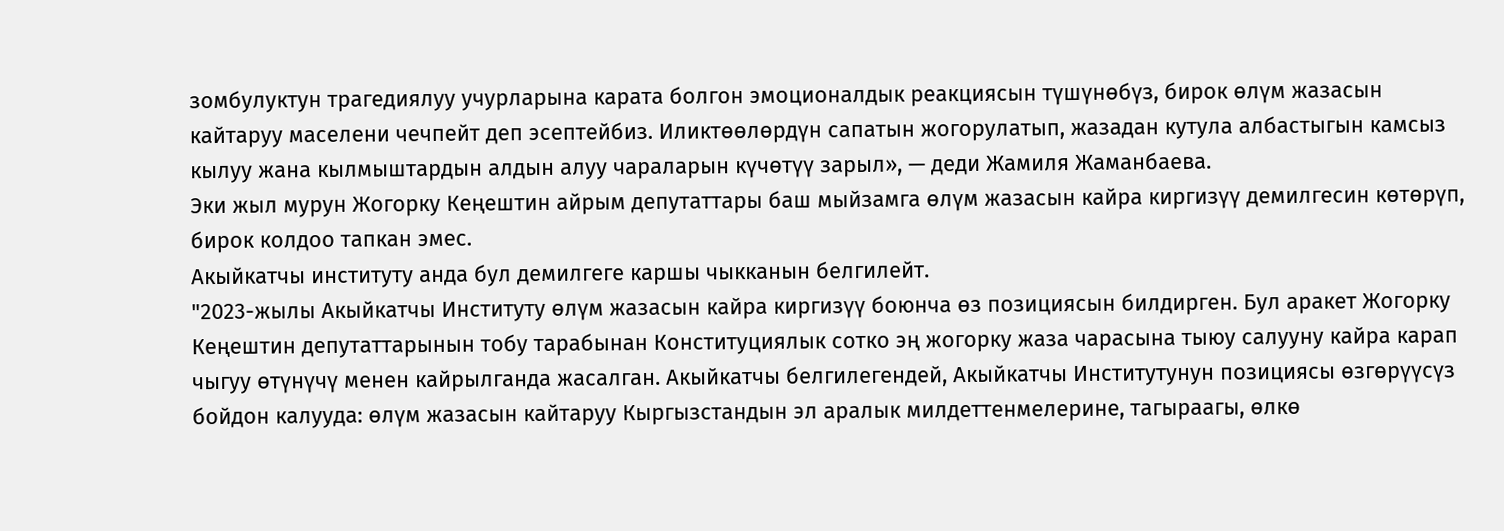зомбулуктун трагедиялуу учурларына карата болгон эмоционалдык реакциясын түшүнөбүз, бирок өлүм жазасын кайтаруу маселени чечпейт деп эсептейбиз. Иликтөөлөрдүн сапатын жогорулатып, жазадан кутула албастыгын камсыз кылуу жана кылмыштардын алдын алуу чараларын күчөтүү зарыл», — деди Жамиля Жаманбаева.
Эки жыл мурун Жогорку Кеңештин айрым депутаттары баш мыйзамга өлүм жазасын кайра киргизүү демилгесин көтөрүп, бирок колдоо тапкан эмес.
Акыйкатчы институту анда бул демилгеге каршы чыкканын белгилейт.
"2023-жылы Акыйкатчы Институту өлүм жазасын кайра киргизүү боюнча өз позициясын билдирген. Бул аракет Жогорку Кеңештин депутаттарынын тобу тарабынан Конституциялык сотко эң жогорку жаза чарасына тыюу салууну кайра карап чыгуу өтүнүчү менен кайрылганда жасалган. Акыйкатчы белгилегендей, Акыйкатчы Институтунун позициясы өзгөрүүсүз бойдон калууда: өлүм жазасын кайтаруу Кыргызстандын эл аралык милдеттенмелерине, тагыраагы, өлкө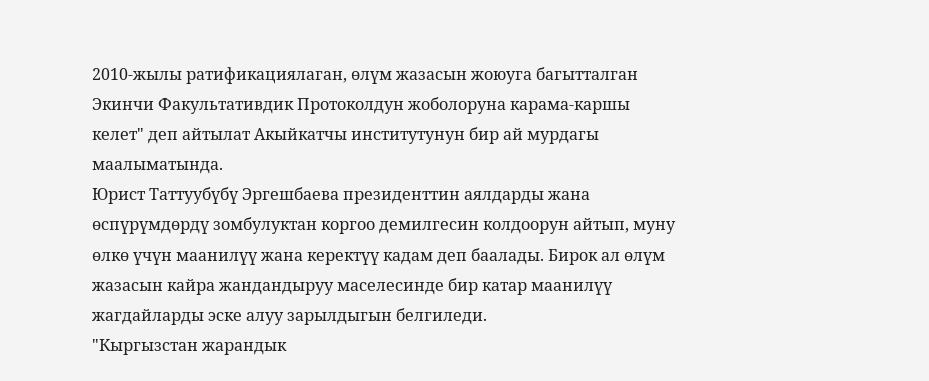2010-жылы ратификациялаган, өлүм жазасын жоюуга багытталган Экинчи Факультативдик Протоколдун жоболоруна карама-каршы келет" деп айтылат Акыйкатчы институтунун бир ай мурдагы маалыматында.
Юрист Таттуубүбү Эргешбаева президенттин аялдарды жана өспүрүмдөрдү зомбулуктан коргоо демилгесин колдоорун айтып, муну өлкө үчүн маанилүү жана керектүү кадам деп баалады. Бирок ал өлүм жазасын кайра жандандыруу маселесинде бир катар маанилүү жагдайларды эске алуу зарылдыгын белгиледи.
"Кыргызстан жарандык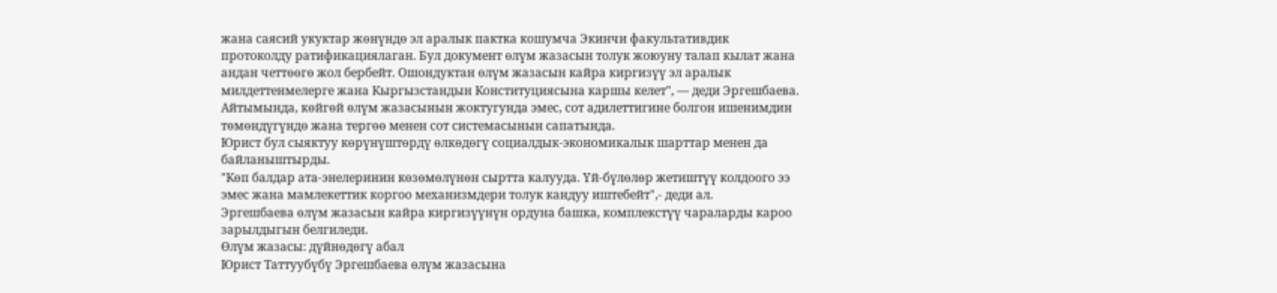жана саясий укуктар жөнүндө эл аралык пактка кошумча Экинчи факультативдик протоколду ратификациялаган. Бул документ өлүм жазасын толук жоюуну талап кылат жана андан четтөөгө жол бербейт. Ошондуктан өлүм жазасын кайра киргизүү эл аралык милдеттенмелерге жана Кыргызстандын Конституциясына каршы келет", — деди Эргешбаева.
Айтымында, көйгөй өлүм жазасынын жоктугунда эмес, сот адилеттигине болгон ишенимдин төмөндүгүндө жана тергөө менен сот системасынын сапатында.
Юрист бул сыяктуу көрүнүштөрдү өлкөдөгү социалдык-экономикалык шарттар менен да байланыштырды.
"Көп балдар ата-энелеринин көзөмөлүнөн сыртта калууда. Үй-бүлөлөр жетиштүү колдоого ээ эмес жана мамлекеттик коргоо механизмдери толук кандуу иштебейт",- деди ал.
Эргешбаева өлүм жазасын кайра киргизүүнүн ордуна башка, комплекстүү чараларды кароо зарылдыгын белгиледи.
Өлүм жазасы: дүйнөдөгү абал
Юрист Таттуубүбү Эргешбаева өлүм жазасына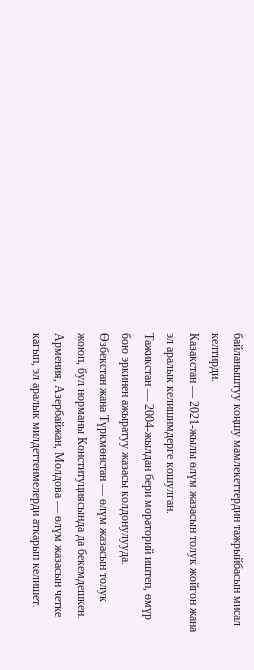байланыштуу коңшу мамлекеттердин тажрыйбасын мисал келтирди.
Казакстан — 2021-жылы өлүм жазасын толук жойгон жана эл аралык келишимдерге кошулган.
Тажикстан — 2004-жылдан бери мораторий иштеп, өмүр бою эркинен ажыратуу жазасы колдонулууда.
Өзбекстан жана Түркмөнстан — өлүм жазасын толук жоюп, бул норманы Конституциясында да бекемдешкен.
Армения, Азербайжан, Молдова — өлүм жазасын четке кагып, эл аралык милдеттенмелерди аткарып келишет.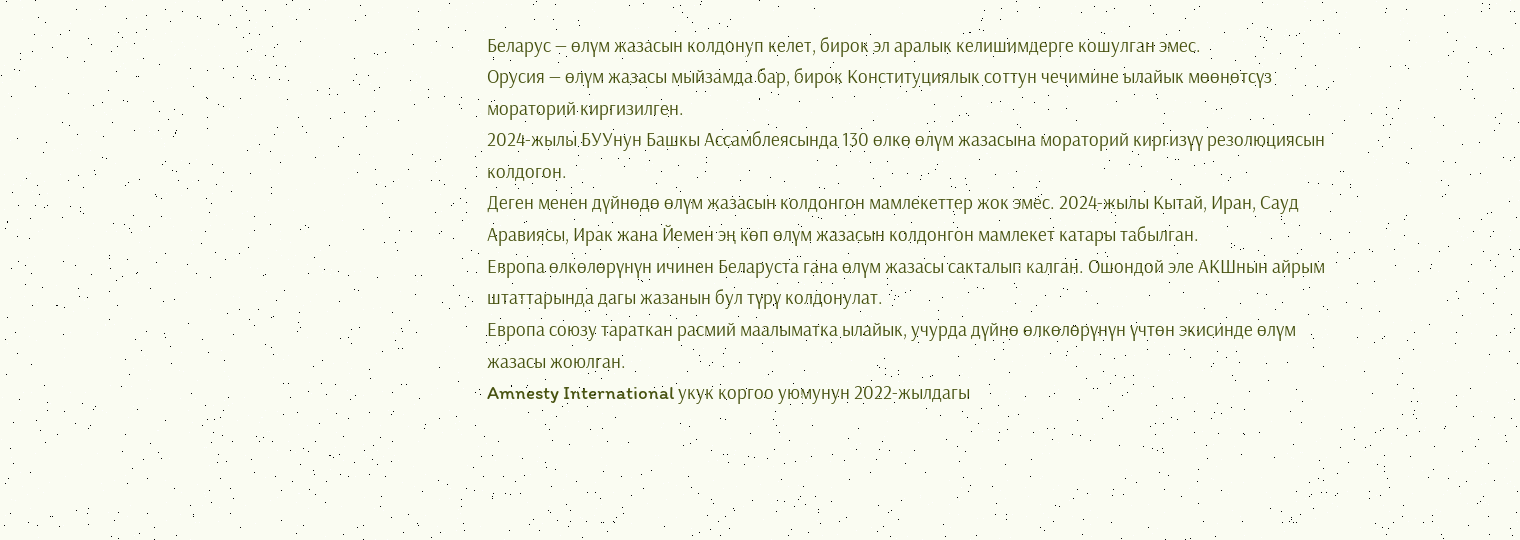Беларус — өлүм жазасын колдонуп келет, бирок эл аралык келишимдерге кошулган эмес.
Орусия — өлүм жазасы мыйзамда бар, бирок Конституциялык соттун чечимине ылайык мөөнөтсүз мораторий киргизилген.
2024-жылы БУУнун Башкы Ассамблеясында 130 өлкө өлүм жазасына мораторий киргизүү резолюциясын колдогон.
Деген менен дүйнөдө өлүм жазасын колдонгон мамлекеттер жок эмес. 2024-жылы Кытай, Иран, Сауд Аравиясы, Ирак жана Йемен эң көп өлүм жазасын колдонгон мамлекет катары табылган.
Европа өлкөлөрүнүн ичинен Беларуста гана өлүм жазасы сакталып калган. Ошондой эле АКШнын айрым штаттарында дагы жазанын бул түрү колдонулат.
Европа союзу тараткан расмий маалыматка ылайык, учурда дүйнө өлкөлөрүнүн үчтөн экисинде өлүм жазасы жоюлган.
Amnesty International укук коргоо уюмунун 2022-жылдагы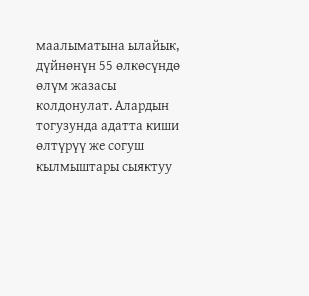маалыматына ылайык, дүйнөнүн 55 өлкөсүндө өлүм жазасы колдонулат. Алардын тогузунда адатта киши өлтүрүү же согуш кылмыштары сыяктуу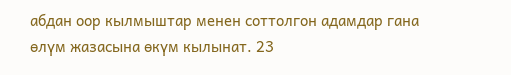абдан оор кылмыштар менен соттолгон адамдар гана өлүм жазасына өкүм кылынат. 23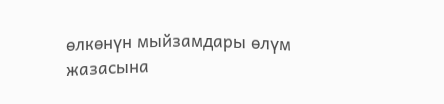өлкөнүн мыйзамдары өлүм жазасына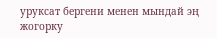уруксат бергени менен мындай эң жогорку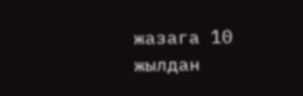жазага 10 жылдан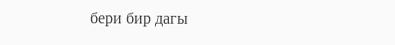бери бир дагы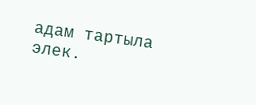адам тартыла элек.